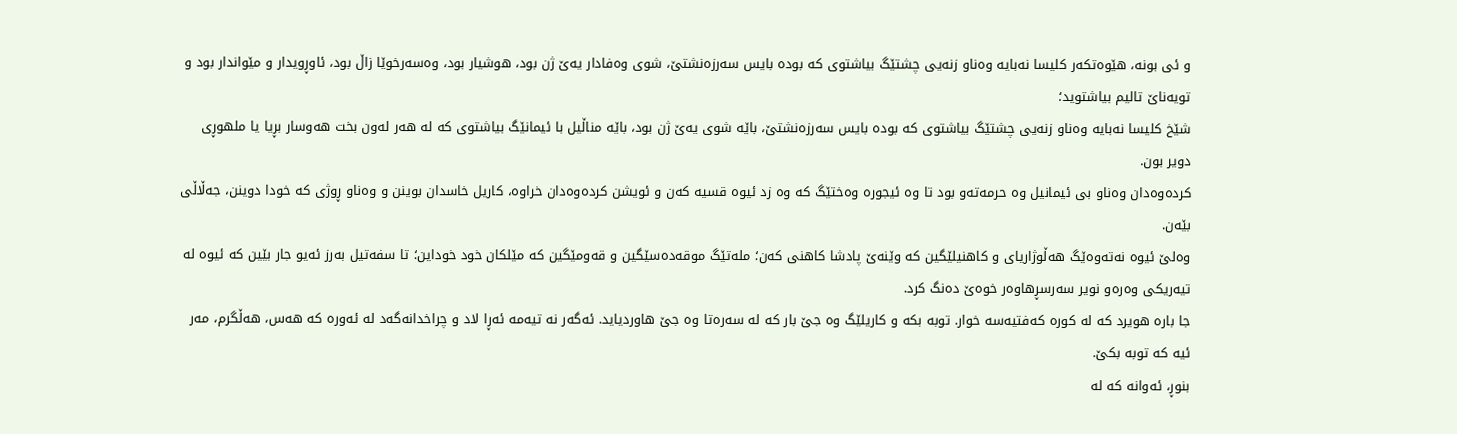و ئی بونه، هێوەتکەر کلیسا نەبایه وەناو زنەیی چشتێگ بیاشتوی که بوده بایس سەرزەنشتێ، شوی وەفادار یەێ ژن بود، هوشیار بود، وەسەرخوێا زاڵ بود، ئاوڕویدار و مێواندار بود و تویەناێ تالیم بیاشتوید؛
شێخ کلیسا نەبایه وەناو زنەیی چشتێگ بیاشتوی که بوده بایس سەرزەنشتێ، باێه شوی یەێ ژن بود، باێه مناڵیل با ئیمانێگ بیاشتوی که له هەر لەون بخت هەوسار بڕیا یا ملهوڕی دویر بون.
کردەوەدان وەناو بی ئیمانیل وه حرمەتەو بود تا وه ئیجوره وەختێگ که وه زد ئیوه قسیه کەن و ئویشن کردەوەدان خراوه، کاریل خاسدان بوینن و وەناو ڕوژی که خودا دوینن، جەڵاڵی بێەن.
وەلێ ئیوه نەتەوەێگ هەڵوژاریای و کاهنيلێگین که وێنەێ پادشا کاهنی کەن؛ ملەتێگ موقەدەسێگین و قەومێگین که مێلکان خود خوداین؛ تا سفەتیل بەرز ئەیو جار بێین که ئیوه له تیەریکی وەرەو نویر سەرسڕهاوەر خوەێ دەنگ کرد.
جا باره هویرد که له کوره کەفتیەسه خوار. توبه بکه و کاریلێگ وه جێ بار که له سەرەتا وه جێ هاوردیاید. ئەگەر نه تیەمه ئەڕا لاد و چراخدانەگەد له ئەوره که هەس، هەڵگرم، مەر ئیه که توبه بکێ.
بنوڕ، ئەوانه که له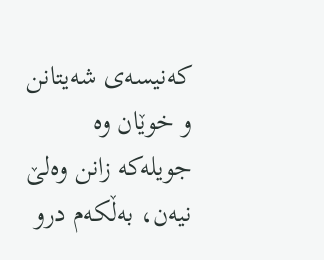کەنیسەی شەیتانن و خوێان وه جویلەکە زانن وەلێ نیەن، بەڵکەم درو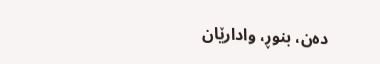دەن، بنوڕ، وادارێان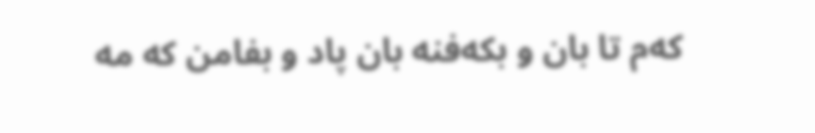کەم تا بان و بکەفنه بان پاد و بفامن که مه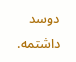دوسد داشتمه.